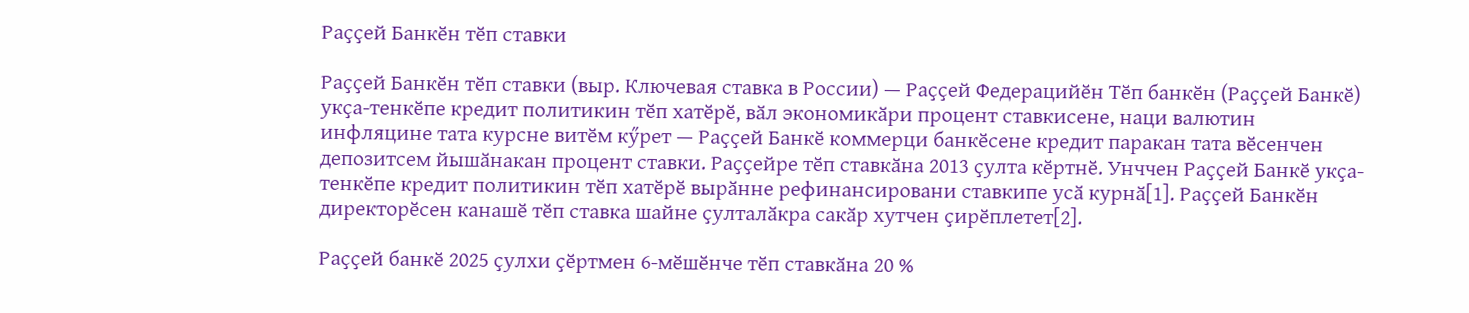Раҫҫей Банкӗн тӗп ставки

Раҫҫей Банкӗн тӗп ставки (выр. Ключевая ставка в России) — Раҫҫей Федерацийӗн Тӗп банкӗн (Раҫҫей Банкӗ) укҫа-тенкӗпе кредит политикин тӗп хатӗрӗ, вӑл экономикӑри процент ставкисене, наци валютин инфляцине тата курсне витӗм кӳрет — Раҫҫей Банкӗ коммерци банкӗсене кредит паракан тата вӗсенчен депозитсем йышӑнакан процент ставки. Раҫҫейре тӗп ставкӑна 2013 ҫулта кӗртнӗ. Унччен Раҫҫей Банкӗ укҫа-тенкӗпе кредит политикин тӗп хатӗрӗ вырӑнне рефинансировани ставкипе усӑ курнӑ[1]. Раҫҫей Банкӗн директорӗсен канашӗ тӗп ставка шайне ҫулталӑкра сакӑр хутчен ҫирӗплетет[2].

Раҫҫей банкӗ 2025 ҫулхи ҫӗртмен 6-мӗшӗнче тӗп ставкӑна 20 %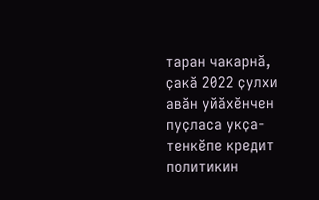таран чакарнӑ, ҫакӑ 2022 ҫулхи авӑн уйӑхӗнчен пуҫласа укҫа-тенкӗпе кредит политикин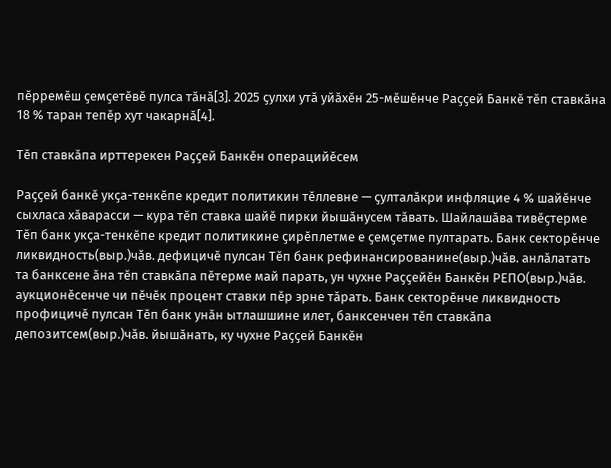пӗрремӗш ҫемҫетӗвӗ пулса тӑнӑ[3]. 2025 ҫулхи утӑ уйӑхӗн 25-мӗшӗнче Раҫҫей Банкӗ тӗп ставкӑна 18 % таран тепӗр хут чакарнӑ[4].

Тӗп ставкӑпа ирттерекен Раҫҫей Банкӗн операцийӗсем

Раҫҫей банкӗ укҫа-тенкӗпе кредит политикин тӗллевне — ҫулталӑкри инфляцие 4 % шайӗнче сыхласа хӑварасси — кура тӗп ставка шайӗ пирки йышӑнусем тӑвать. Шайлашӑва тивӗҫтерме Тӗп банк укҫа-тенкӗпе кредит политикине ҫирӗплетме е ҫемҫетме пултарать. Банк секторӗнче ликвидность(выр.)чăв. дефицичӗ пулсан Тӗп банк рефинансированине(выр.)чăв. анлӑлатать та банксене ӑна тӗп ставкӑпа пӗтерме май парать, ун чухне Раҫҫейӗн Банкӗн РЕПО(выр.)чăв. аукционӗсенче чи пӗчӗк процент ставки пӗр эрне тӑрать. Банк секторӗнче ликвидность профицичӗ пулсан Тӗп банк унӑн ытлашшине илет, банксенчен тӗп ставкӑпа депозитсем(выр.)чăв. йышӑнать, ку чухне Раҫҫей Банкӗн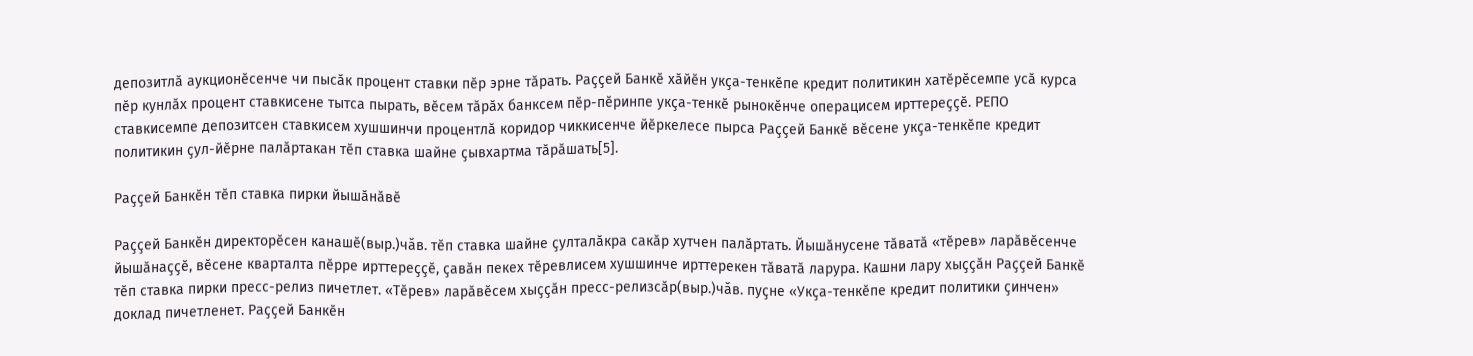депозитлӑ аукционӗсенче чи пысӑк процент ставки пӗр эрне тӑрать. Раҫҫей Банкӗ хӑйӗн укҫа-тенкӗпе кредит политикин хатӗрӗсемпе усӑ курса пӗр кунлӑх процент ставкисене тытса пырать, вӗсем тӑрӑх банксем пӗр-пӗринпе укҫа-тенкӗ рынокӗнче операцисем ирттереҫҫӗ. РЕПО ставкисемпе депозитсен ставкисем хушшинчи процентлӑ коридор чиккисенче йӗркелесе пырса Раҫҫей Банкӗ вӗсене укҫа-тенкӗпе кредит политикин ҫул-йӗрне палӑртакан тӗп ставка шайне ҫывхартма тӑрӑшать[5].

Раҫҫей Банкӗн тӗп ставка пирки йышӑнӑвӗ

Раҫҫей Банкӗн директорӗсен канашӗ(выр.)чăв. тӗп ставка шайне ҫулталӑкра сакӑр хутчен палӑртать. Йышӑнусене тӑватӑ «тӗрев» ларӑвӗсенче йышӑнаҫҫӗ, вӗсене кварталта пӗрре ирттереҫҫӗ, ҫавӑн пекех тӗревлисем хушшинче ирттерекен тӑватӑ ларура. Кашни лару хыҫҫӑн Раҫҫей Банкӗ тӗп ставка пирки пресс-релиз пичетлет. «Тӗрев» ларӑвӗсем хыҫҫӑн пресс-релизсӑр(выр.)чăв. пуҫне «Укҫа-тенкӗпе кредит политики ҫинчен» доклад пичетленет. Раҫҫей Банкӗн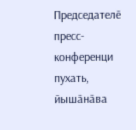Председателӗ пресс-конференци пухать, йышӑнӑва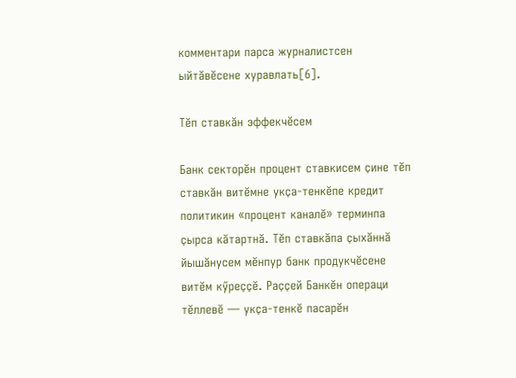комментари парса журналистсен ыйтӑвӗсене хуравлать[6].

Тӗп ставкӑн эффекчӗсем

Банк секторӗн процент ставкисем ҫине тӗп ставкӑн витӗмне укҫа-тенкӗпе кредит политикин «процент каналӗ» терминпа ҫырса кӑтартнӑ. Тӗп ставкӑпа ҫыхӑннӑ йышӑнусем мӗнпур банк продукчӗсене витӗм кӳреҫҫӗ. Раҫҫей Банкӗн операци тӗллевӗ — укҫа-тенкӗ пасарӗн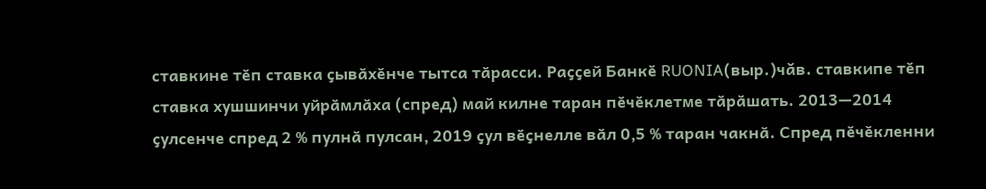ставкине тӗп ставка ҫывӑхӗнче тытса тӑрасси. Раҫҫей Банкӗ RUONIA(выр.)чăв. ставкипе тӗп ставка хушшинчи уйрӑмлӑха (спред) май килне таран пӗчӗклетме тӑрӑшать. 2013—2014 ҫулсенче спред 2 % пулнӑ пулсан, 2019 ҫул вӗҫнелле вӑл 0,5 % таран чакнӑ. Спред пӗчӗкленни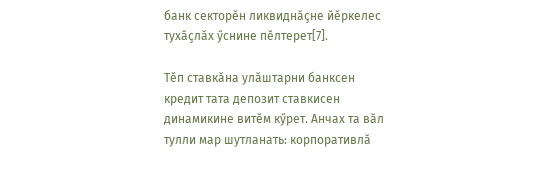банк секторӗн ликвиднӑҫне йӗркелес тухӑҫлӑх ӳснине пӗлтерет[7].

Тӗп ставкӑна улӑштарни банксен кредит тата депозит ставкисен динамикине витӗм кӳрет. Анчах та вӑл тулли мар шутланать: корпоративлӑ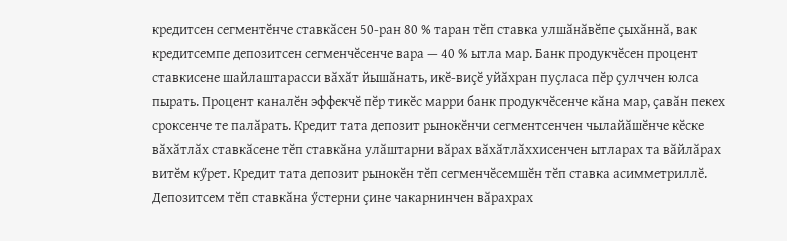кредитсен сегментӗнче ставкӑсен 50-ран 80 % таран тӗп ставка улшӑнӑвӗпе ҫыхӑннӑ, вак кредитсемпе депозитсен сегменчӗсенче вара — 40 % ытла мар. Банк продукчӗсен процент ставкисене шайлаштарасси вӑхӑт йышӑнать, икӗ-виҫӗ уйӑхран пуҫласа пӗр ҫулччен юлса пырать. Процент каналӗн эффекчӗ пӗр тикӗс марри банк продукчӗсенче кӑна мар, ҫавӑн пекех сроксенче те палӑрать. Кредит тата депозит рынокӗнчи сегментсенчен чылайӑшӗнче кӗске вӑхӑтлӑх ставкӑсене тӗп ставкӑна улӑштарни вӑрах вӑхӑтлӑххисенчен ытларах та вӑйлӑрах витӗм кӳрет. Кредит тата депозит рынокӗн тӗп сегменчӗсемшӗн тӗп ставка асимметриллӗ. Депозитсем тӗп ставкӑна ӳстерни ҫине чакарнинчен вӑрахрах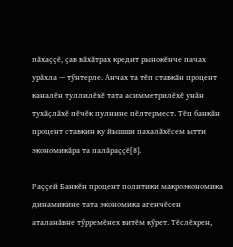пӑхаҫҫӗ, ҫав вӑхӑтрах кредит рынокӗнче пачах урӑхла — тӳнтерле. Анчах та тӗп ставкӑн процент каналӗн туллилӗхӗ тата асимметрилӗхӗ унӑн тухӑҫлӑхӗ пӗчӗк пулнине пӗлтермест. Тӗп банкӑн процент ставкин ку йышши пахалӑхӗсем ытти экономикӑра та палӑраҫҫӗ[8].

Раҫҫей Банкӗн процент политики макроэкономика динамикине тата экономика агенчӗсен аталанӑвне тӳрремӗнех витӗм кӳрет. Тӗслӗхрен,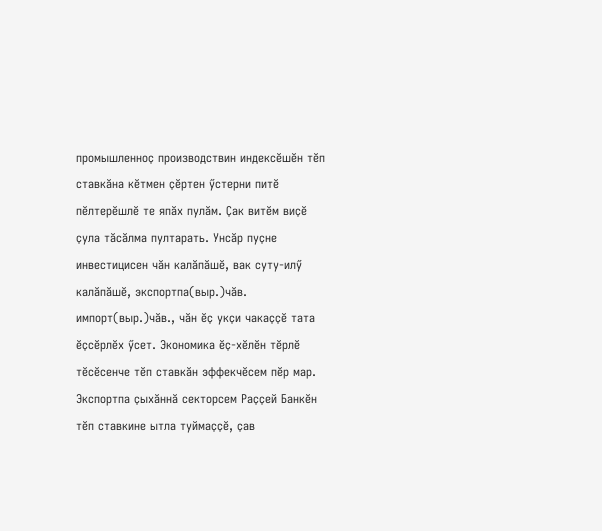промышленноҫ производствин индексӗшӗн тӗп ставкӑна кӗтмен ҫӗртен ӳстерни питӗ пӗлтерӗшлӗ те япӑх пулӑм. Ҫак витӗм виҫӗ ҫула тӑсӑлма пултарать. Унсӑр пуҫне инвестицисен чӑн калӑпӑшӗ, вак суту-илӳ калӑпӑшӗ, экспортпа(выр.)чăв. импорт(выр.)чăв., чӑн ӗҫ укҫи чакаҫҫӗ тата ӗҫсӗрлӗх ӳсет. Экономика ӗҫ-хӗлӗн тӗрлӗ тӗсӗсенче тӗп ставкӑн эффекчӗсем пӗр мар. Экспортпа ҫыхӑннӑ секторсем Раҫҫей Банкӗн тӗп ставкине ытла туймаҫҫӗ, ҫав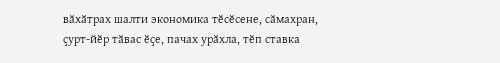вӑхӑтрах шалти экономика тӗсӗсене, сӑмахран, ҫурт-йӗр тӑвас ӗҫе, пачах урӑхла, тӗп ставка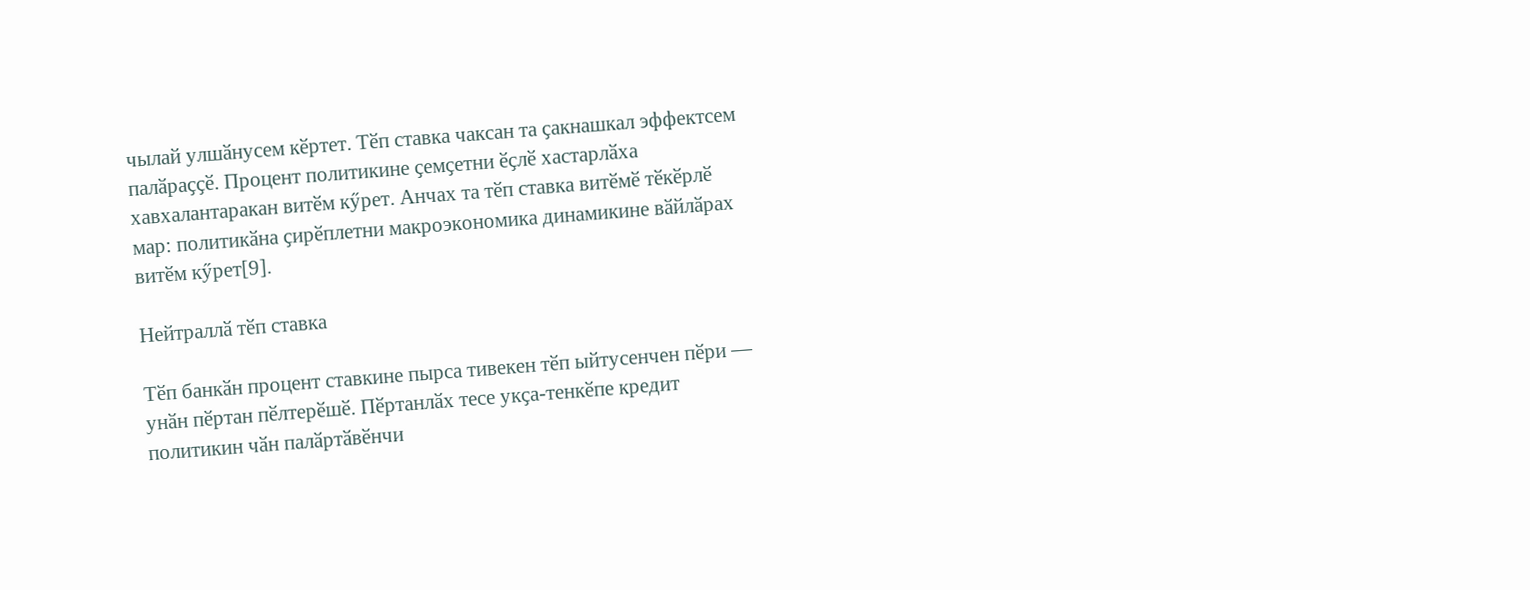чылай улшӑнусем кӗртет. Тӗп ставка чаксан та ҫакнашкал эффектсем палӑраҫҫӗ. Процент политикине ҫемҫетни ӗҫлӗ хастарлӑха хавхалантаракан витӗм кӳрет. Анчах та тӗп ставка витӗмӗ тӗкӗрлӗ мар: политикӑна ҫирӗплетни макроэкономика динамикине вӑйлӑрах витӗм кӳрет[9].

Нейтраллӑ тӗп ставка

Тӗп банкӑн процент ставкине пырса тивекен тӗп ыйтусенчен пӗри — унӑн пӗртан пӗлтерӗшӗ. Пӗртанлӑх тесе укҫа-тенкӗпе кредит политикин чӑн палӑртӑвӗнчи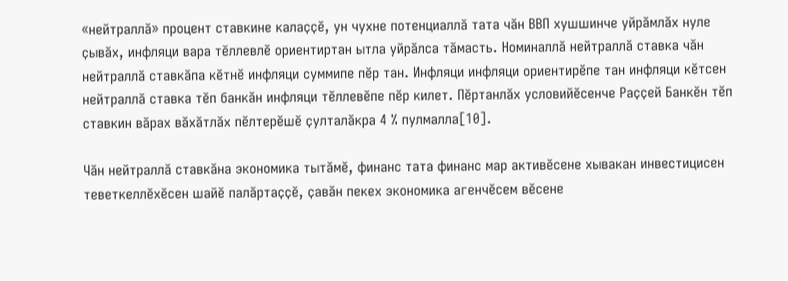«нейтраллӑ» процент ставкине калаҫҫӗ, ун чухне потенциаллӑ тата чӑн ВВП хушшинче уйрӑмлӑх нуле ҫывӑх, инфляци вара тӗллевлӗ ориентиртан ытла уйрӑлса тӑмасть. Номиналлӑ нейтраллӑ ставка чӑн нейтраллӑ ставкӑпа кӗтнӗ инфляци суммипе пӗр тан. Инфляци инфляци ориентирӗпе тан инфляци кӗтсен нейтраллӑ ставка тӗп банкӑн инфляци тӗллевӗпе пӗр килет. Пӗртанлӑх условийӗсенче Раҫҫей Банкӗн тӗп ставкин вӑрах вӑхӑтлӑх пӗлтерӗшӗ ҫулталӑкра 4 % пулмалла[10].

Чӑн нейтраллӑ ставкӑна экономика тытӑмӗ, финанс тата финанс мар активӗсене хывакан инвестицисен теветкеллӗхӗсен шайӗ палӑртаҫҫӗ, ҫавӑн пекех экономика агенчӗсем вӗсене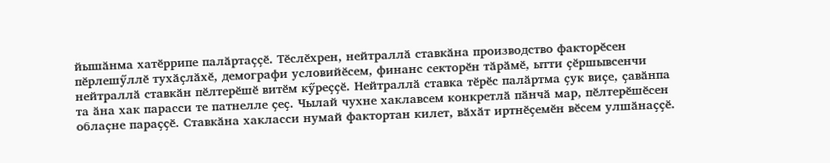йышӑнма хатӗррипе палӑртаҫҫӗ. Тӗслӗхрен, нейтраллӑ ставкӑна производство факторӗсен пӗрлешӳллӗ тухӑҫлӑхӗ, демографи условийӗсем, финанс секторӗн тӑрӑмӗ, ытти ҫӗршывсенчи нейтраллӑ ставкӑн пӗлтерӗшӗ витӗм кӳреҫҫӗ. Нейтраллӑ ставка тӗрӗс палӑртма ҫук виҫе, ҫавӑнпа та ӑна хак парасси те патнелле ҫеҫ. Чылай чухне хаклавсем конкретлӑ пӑнчӑ мар, пӗлтерӗшӗсен облаҫне параҫҫӗ. Ставкӑна хакласси нумай фактортан килет, вӑхӑт иртнӗҫемӗн вӗсем улшӑнаҫҫӗ.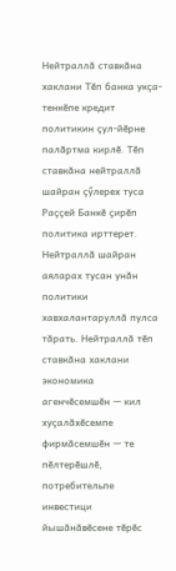Нейтраллӑ ставкӑна хаклани Тӗп банка укҫа-тенкӗпе кредит политикин ҫул-йӗрне палӑртма кирлӗ. Тӗп ставкӑна нейтраллӑ шайран ҫӳлерех туса Раҫҫей Банкӗ ҫирӗп политика ирттерет. Нейтраллӑ шайран аяларах тусан унӑн политики хавхалантаруллӑ пулса тӑрать. Нейтраллӑ тӗп ставкӑна хаклани экономика агенчӗсемшӗн — кил хуҫалӑхӗсемпе фирмӑсемшӗн — те пӗлтерӗшлӗ, потребительпе инвестици йышӑнӑвӗсене тӗрӗс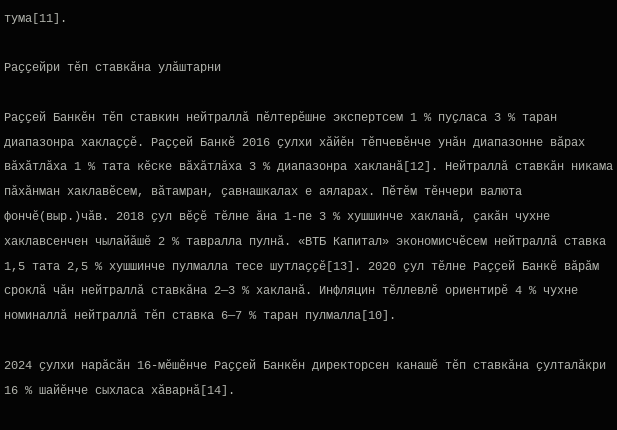тума[11].

Раҫҫейри тӗп ставкӑна улӑштарни

Раҫҫей Банкӗн тӗп ставкин нейтраллӑ пӗлтерӗшне экспертсем 1 % пуҫласа 3 % таран диапазонра хаклаҫҫӗ. Раҫҫей Банкӗ 2016 ҫулхи хӑйӗн тӗпчевӗнче унӑн диапазонне вӑрах вӑхӑтлӑха 1 % тата кӗске вӑхӑтлӑха 3 % диапазонра хакланӑ[12]. Нейтраллӑ ставкӑн никама пӑхӑнман хаклавӗсем, вӑтамран, ҫавнашкалах е аяларах. Пӗтӗм тӗнчери валюта фончӗ(выр.)чăв. 2018 ҫул вӗҫӗ тӗлне ӑна 1-пе 3 % хушшинче хакланӑ, ҫакӑн чухне хаклавсенчен чылайӑшӗ 2 % тавралла пулнӑ. «ВТБ Капитал» экономисчӗсем нейтраллӑ ставка 1,5 тата 2,5 % хушшинче пулмалла тесе шутлаҫҫӗ[13]. 2020 ҫул тӗлне Раҫҫей Банкӗ вӑрӑм сроклӑ чӑн нейтраллӑ ставкӑна 2—3 % хакланӑ. Инфляцин тӗллевлӗ ориентирӗ 4 % чухне номиналлӑ нейтраллӑ тӗп ставка 6—7 % таран пулмалла[10].

2024 ҫулхи нарӑсӑн 16-мӗшӗнче Раҫҫей Банкӗн директорсен канашӗ тӗп ставкӑна ҫулталӑкри 16 % шайӗнче сыхласа хӑварнӑ[14].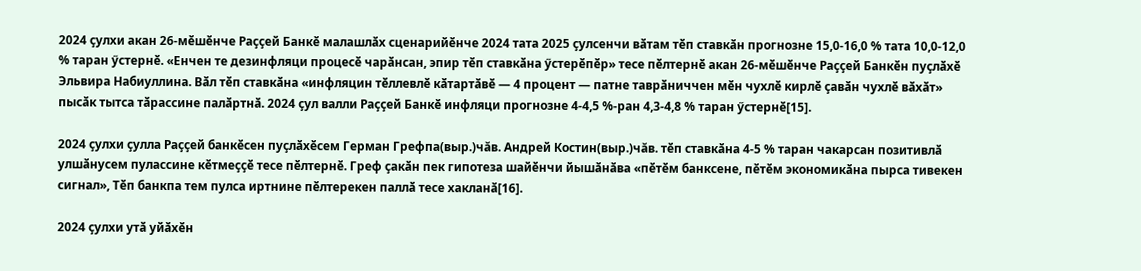2024 ҫулхи акан 26-мӗшӗнче Раҫҫей Банкӗ малашлӑх сценарийӗнче 2024 тата 2025 ҫулсенчи вӑтам тӗп ставкӑн прогнозне 15,0-16,0 % тата 10,0-12,0 % таран ӳстернӗ. «Енчен те дезинфляци процесӗ чарӑнсан, эпир тӗп ставкӑна ӳстерӗпӗр» тесе пӗлтернӗ акан 26-мӗшӗнче Раҫҫей Банкӗн пуҫлӑхӗ Эльвира Набиуллина. Вӑл тӗп ставкӑна «инфляцин тӗллевлӗ кӑтартӑвӗ — 4 процент — патне таврӑниччен мӗн чухлӗ кирлӗ ҫавӑн чухлӗ вӑхӑт» пысӑк тытса тӑрассине палӑртнӑ. 2024 ҫул валли Раҫҫей Банкӗ инфляци прогнозне 4-4,5 %-ран 4,3-4,8 % таран ӳстернӗ[15].

2024 ҫулхи ҫулла Раҫҫей банкӗсен пуҫлӑхӗсем Герман Грефпа(выр.)чăв. Андрей Костин(выр.)чăв. тӗп ставкӑна 4-5 % таран чакарсан позитивлӑ улшӑнусем пулассине кӗтмеҫҫӗ тесе пӗлтернӗ. Греф ҫакӑн пек гипотеза шайӗнчи йышӑнӑва «пӗтӗм банксене, пӗтӗм экономикӑна пырса тивекен сигнал», Тӗп банкпа тем пулса иртнине пӗлтерекен паллӑ тесе хакланӑ[16].

2024 ҫулхи утӑ уйӑхӗн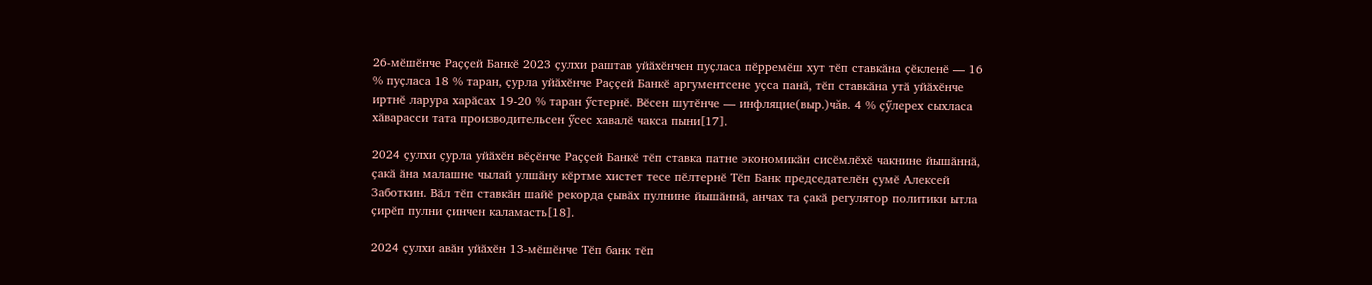26-мӗшӗнче Раҫҫей Банкӗ 2023 ҫулхи раштав уйӑхӗнчен пуҫласа пӗрремӗш хут тӗп ставкӑна ҫӗкленӗ — 16 % пуҫласа 18 % таран, ҫурла уйӑхӗнче Раҫҫей Банкӗ аргументсене уҫса панӑ, тӗп ставкӑна утӑ уйӑхӗнче иртнӗ ларура харӑсах 19-20 % таран ӳстернӗ. Вӗсен шутӗнче — инфляцие(выр.)чăв. 4 % ҫӳлерех сыхласа хӑварасси тата производительсен ӳсес хавалӗ чакса пыни[17].

2024 ҫулхи ҫурла уйӑхӗн вӗҫӗнче Раҫҫей Банкӗ тӗп ставка патне экономикӑн сисӗмлӗхӗ чакнине йышӑннӑ, ҫакӑ ӑна малашне чылай улшӑну кӗртме хистет тесе пӗлтернӗ Тӗп Банк председателӗн ҫумӗ Алексей Заботкин. Вӑл тӗп ставкӑн шайӗ рекорда ҫывӑх пулнине йышӑннӑ, анчах та ҫакӑ регулятор политики ытла ҫирӗп пулни ҫинчен каламасть[18].

2024 ҫулхи авӑн уйӑхӗн 13-мӗшӗнче Тӗп банк тӗп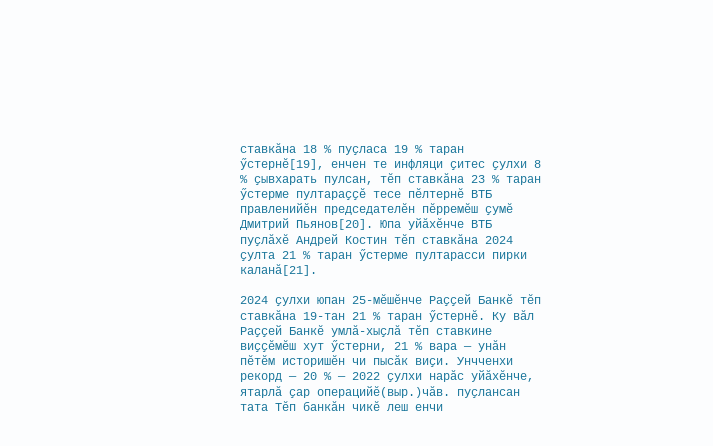ставкӑна 18 % пуҫласа 19 % таран ӳстернӗ[19], енчен те инфляци ҫитес ҫулхи 8 % ҫывхарать пулсан, тӗп ставкӑна 23 % таран ӳстерме пултараҫҫӗ тесе пӗлтернӗ ВТБ правленийӗн председателӗн пӗрремӗш ҫумӗ Дмитрий Пьянов[20]. Юпа уйӑхӗнче ВТБ пуҫлӑхӗ Андрей Костин тӗп ставкӑна 2024 ҫулта 21 % таран ӳстерме пултарасси пирки каланӑ[21].

2024 ҫулхи юпан 25-мӗшӗнче Раҫҫей Банкӗ тӗп ставкӑна 19-тан 21 % таран ӳстернӗ. Ку вӑл Раҫҫей Банкӗ умлӑ-хыҫлӑ тӗп ставкине виҫҫӗмӗш хут ӳстерни, 21 % вара — унӑн пӗтӗм историшӗн чи пысӑк виҫи. Унчченхи рекорд — 20 % — 2022 ҫулхи нарӑс уйӑхӗнче, ятарлӑ ҫар операцийӗ(выр.)чăв. пуҫлансан тата Тӗп банкӑн чикӗ леш енчи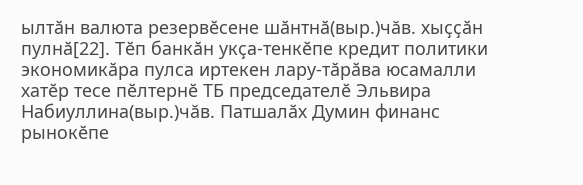ылтӑн валюта резервӗсене шӑнтнӑ(выр.)чăв. хыҫҫӑн пулнӑ[22]. Тӗп банкӑн укҫа-тенкӗпе кредит политики экономикӑра пулса иртекен лару-тӑрӑва юсамалли хатӗр тесе пӗлтернӗ ТБ председателӗ Эльвира Набиуллина(выр.)чăв. Патшалӑх Думин финанс рынокӗпе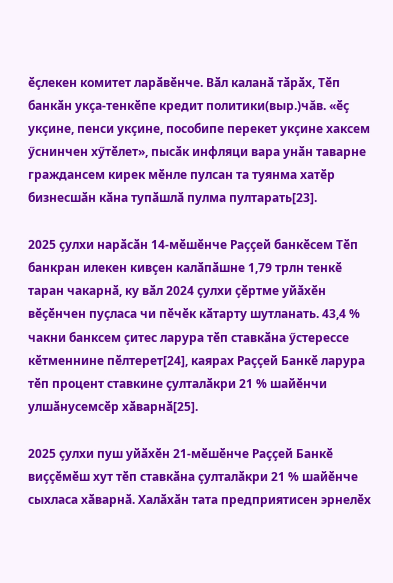ӗҫлекен комитет ларӑвӗнче. Вӑл каланӑ тӑрӑх, Тӗп банкӑн укҫа-тенкӗпе кредит политики(выр.)чăв. «ӗҫ укҫине, пенси укҫине, пособипе перекет укҫине хаксем ӳснинчен хӳтӗлет», пысӑк инфляци вара унӑн таварне граждансем кирек мӗнле пулсан та туянма хатӗр бизнесшӑн кӑна тупӑшлӑ пулма пултарать[23].

2025 ҫулхи нарӑсӑн 14-мӗшӗнче Раҫҫей банкӗсем Тӗп банкран илекен кивҫен калӑпӑшне 1,79 трлн тенкӗ таран чакарнӑ, ку вӑл 2024 ҫулхи ҫӗртме уйӑхӗн вӗҫӗнчен пуҫласа чи пӗчӗк кӑтарту шутланать. 43,4 % чакни банксем ҫитес ларура тӗп ставкӑна ӳстерессе кӗтменнине пӗлтерет[24], каярах Раҫҫей Банкӗ ларура тӗп процент ставкине ҫулталӑкри 21 % шайӗнчи улшӑнусемсӗр хӑварнӑ[25].

2025 ҫулхи пуш уйӑхӗн 21-мӗшӗнче Раҫҫей Банкӗ виҫҫӗмӗш хут тӗп ставкӑна ҫулталӑкри 21 % шайӗнче сыхласа хӑварнӑ. Халӑхӑн тата предприятисен эрнелӗх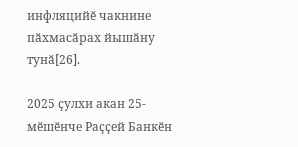инфляцийӗ чакнине пӑхмасӑрах йышӑну тунӑ[26].

2025 ҫулхи акан 25-мӗшӗнче Раҫҫей Банкӗн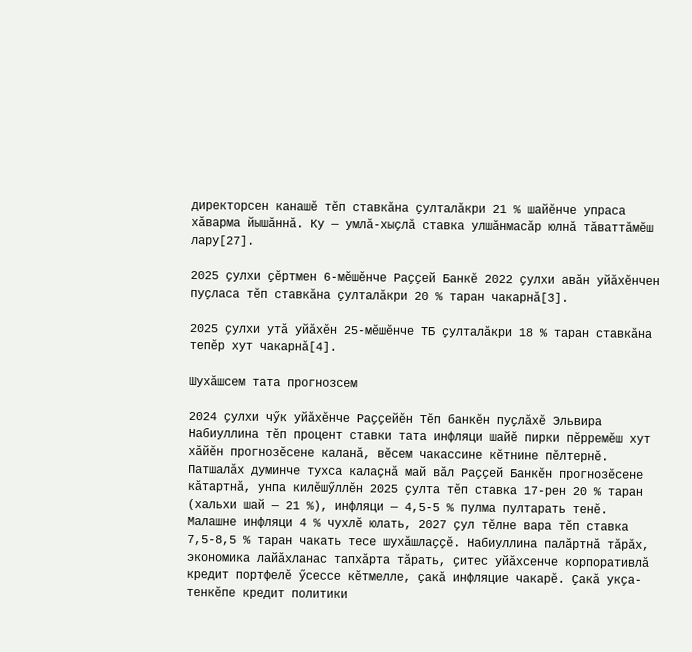директорсен канашӗ тӗп ставкӑна ҫулталӑкри 21 % шайӗнче упраса хӑварма йышӑннӑ. Ку — умлӑ-хыҫлӑ ставка улшӑнмасӑр юлнӑ тӑваттӑмӗш лару[27].

2025 ҫулхи ҫӗртмен 6-мӗшӗнче Раҫҫей Банкӗ 2022 ҫулхи авӑн уйӑхӗнчен пуҫласа тӗп ставкӑна ҫулталӑкри 20 % таран чакарнӑ[3].

2025 ҫулхи утӑ уйӑхӗн 25-мӗшӗнче ТБ ҫулталӑкри 18 % таран ставкӑна тепӗр хут чакарнӑ[4].

Шухӑшсем тата прогнозсем

2024 ҫулхи чӳк уйӑхӗнче Раҫҫейӗн Тӗп банкӗн пуҫлӑхӗ Эльвира Набиуллина тӗп процент ставки тата инфляци шайӗ пирки пӗрремӗш хут хӑйӗн прогнозӗсене каланӑ, вӗсем чакассине кӗтнине пӗлтернӗ. Патшалӑх думинче тухса калаҫнӑ май вӑл Раҫҫей Банкӗн прогнозӗсене кӑтартнӑ, унпа килӗшӳллӗн 2025 ҫулта тӗп ставка 17-рен 20 % таран (хальхи шай — 21 %), инфляци — 4,5-5 % пулма пултарать тенӗ. Малашне инфляци 4 % чухлӗ юлать, 2027 ҫул тӗлне вара тӗп ставка 7,5-8,5 % таран чакать тесе шухӑшлаҫҫӗ. Набиуллина палӑртнӑ тӑрӑх, экономика лайӑхланас тапхӑрта тӑрать, ҫитес уйӑхсенче корпоративлӑ кредит портфелӗ ӳсессе кӗтмелле, ҫакӑ инфляцие чакарӗ. Ҫакӑ укҫа-тенкӗпе кредит политики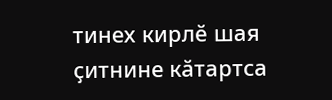тинех кирлӗ шая ҫитнине кӑтартса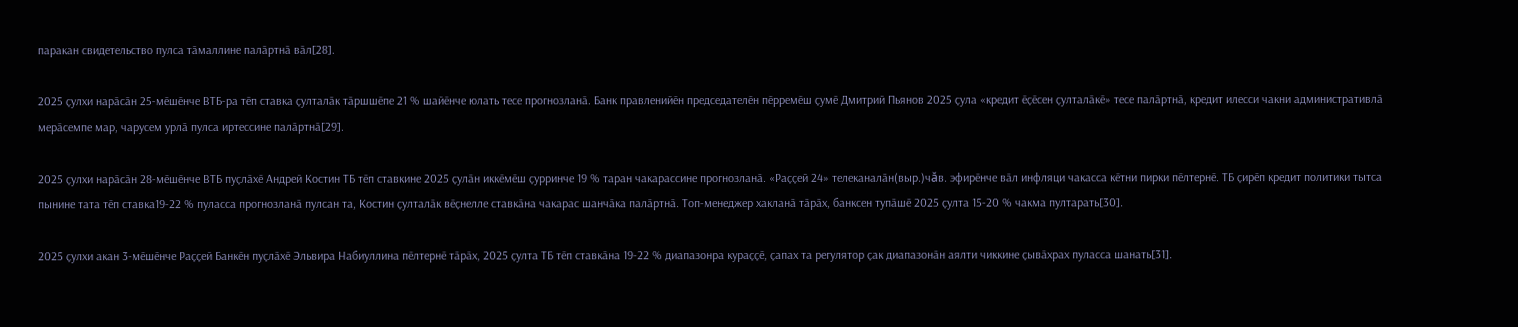паракан свидетельство пулса тӑмаллине палӑртнӑ вӑл[28].

2025 ҫулхи нарӑсӑн 25-мӗшӗнче ВТБ-ра тӗп ставка ҫулталӑк тӑршшӗпе 21 % шайӗнче юлать тесе прогнозланӑ. Банк правленийӗн председателӗн пӗрремӗш ҫумӗ Дмитрий Пьянов 2025 ҫула «кредит ӗҫӗсен ҫулталӑкӗ» тесе палӑртнӑ, кредит илесси чакни административлӑ мерӑсемпе мар, чарусем урлӑ пулса иртессине палӑртнӑ[29].

2025 ҫулхи нарӑсӑн 28-мӗшӗнче ВТБ пуҫлӑхӗ Андрей Костин ТБ тӗп ставкине 2025 ҫулӑн иккӗмӗш ҫурринче 19 % таран чакарассине прогнозланӑ. «Раҫҫей 24» телеканалӑн(выр.)чăв. эфирӗнче вӑл инфляци чакасса кӗтни пирки пӗлтернӗ. ТБ ҫирӗп кредит политики тытса пынине тата тӗп ставка19-22 % пуласса прогнозланӑ пулсан та, Костин ҫулталӑк вӗҫнелле ставкӑна чакарас шанчӑка палӑртнӑ. Топ-менеджер хакланӑ тӑрӑх, банксен тупӑшӗ 2025 ҫулта 15-20 % чакма пултарать[30].

2025 ҫулхи акан 3-мӗшӗнче Раҫҫей Банкӗн пуҫлӑхӗ Эльвира Набиуллина пӗлтернӗ тӑрӑх, 2025 ҫулта ТБ тӗп ставкӑна 19-22 % диапазонра кураҫҫӗ, ҫапах та регулятор ҫак диапазонӑн аялти чиккине ҫывӑхрах пуласса шанать[31].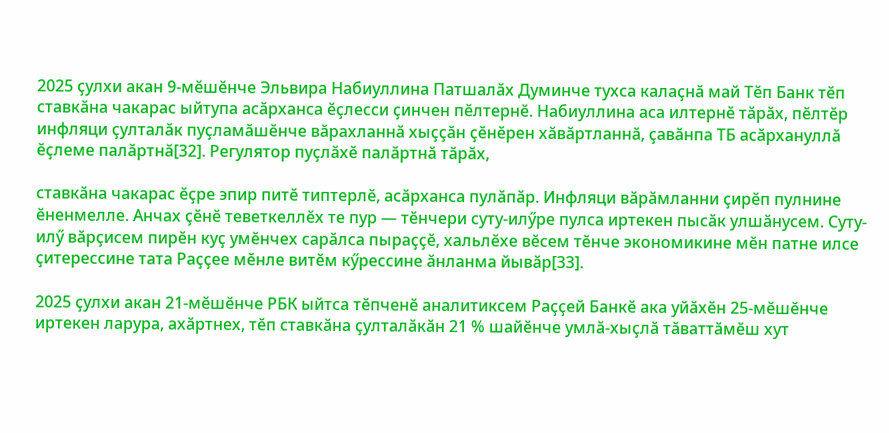2025 ҫулхи акан 9-мӗшӗнче Эльвира Набиуллина Патшалӑх Думинче тухса калаҫнӑ май Тӗп Банк тӗп ставкӑна чакарас ыйтупа асӑрханса ӗҫлесси ҫинчен пӗлтернӗ. Набиуллина аса илтернӗ тӑрӑх, пӗлтӗр инфляци ҫулталӑк пуҫламӑшӗнче вӑрахланнӑ хыҫҫӑн ҫӗнӗрен хӑвӑртланнӑ, ҫавӑнпа ТБ асӑрхануллӑ ӗҫлеме палӑртнӑ[32]. Регулятор пуҫлӑхӗ палӑртнӑ тӑрӑх,

ставкӑна чакарас ӗҫре эпир питӗ типтерлӗ, асӑрханса пулӑпӑр. Инфляци вӑрӑмланни ҫирӗп пулнине ӗненмелле. Анчах ҫӗнӗ теветкеллӗх те пур — тӗнчери суту-илӳре пулса иртекен пысӑк улшӑнусем. Суту-илӳ вӑрҫисем пирӗн куҫ умӗнчех сарӑлса пыраҫҫӗ, хальлӗхе вӗсем тӗнче экономикине мӗн патне илсе ҫитерессине тата Раҫҫее мӗнле витӗм кӳрессине ӑнланма йывӑр[33].

2025 ҫулхи акан 21-мӗшӗнче РБК ыйтса тӗпченӗ аналитиксем Раҫҫей Банкӗ ака уйӑхӗн 25-мӗшӗнче иртекен ларура, ахӑртнех, тӗп ставкӑна ҫулталӑкӑн 21 % шайӗнче умлӑ-хыҫлӑ тӑваттӑмӗш хут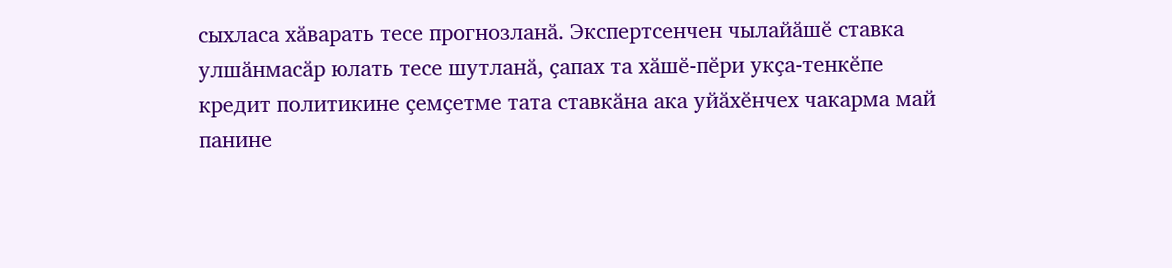сыхласа хӑварать тесе прогнозланӑ. Экспертсенчен чылайӑшӗ ставка улшӑнмасӑр юлать тесе шутланӑ, ҫапах та хӑшӗ-пӗри укҫа-тенкӗпе кредит политикине ҫемҫетме тата ставкӑна ака уйӑхӗнчех чакарма май панине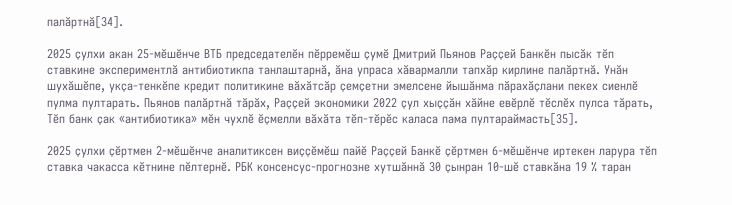палӑртнӑ[34].

2025 ҫулхи акан 25-мӗшӗнче ВТБ председателӗн пӗрремӗш ҫумӗ Дмитрий Пьянов Раҫҫей Банкӗн пысӑк тӗп ставкине экспериментлӑ антибиотикпа танлаштарнӑ, ӑна упраса хӑвармалли тапхӑр кирлине палӑртнӑ. Унӑн шухӑшӗпе, укҫа-тенкӗпе кредит политикине вӑхӑтсӑр ҫемҫетни эмелсене йышӑнма пӑрахӑҫлани пекех сиенлӗ пулма пултарать. Пьянов палӑртнӑ тӑрӑх, Раҫҫей экономики 2022 ҫул хыҫҫӑн хӑйне евӗрлӗ тӗслӗх пулса тӑрать, Тӗп банк ҫак «антибиотика» мӗн чухлӗ ӗҫмелли вӑхӑта тӗп-тӗрӗс каласа пама пултараймасть[35].

2025 ҫулхи ҫӗртмен 2-мӗшӗнче аналитиксен виҫҫӗмӗш пайӗ Раҫҫей Банкӗ ҫӗртмен 6-мӗшӗнче иртекен ларура тӗп ставка чакасса кӗтнине пӗлтернӗ. РБК консенсус-прогнозне хутшӑннӑ 30 ҫынран 10-шӗ ставкӑна 19 % таран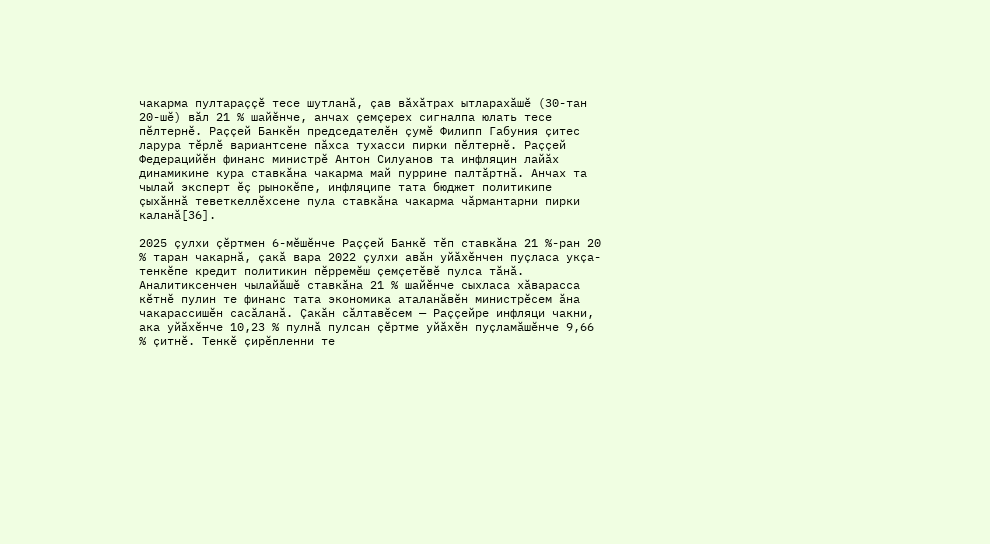чакарма пултараҫҫӗ тесе шутланӑ, ҫав вӑхӑтрах ытларахӑшӗ (30-тан 20-шӗ) вӑл 21 % шайӗнче, анчах ҫемҫерех сигналпа юлать тесе пӗлтернӗ. Раҫҫей Банкӗн председателӗн ҫумӗ Филипп Габуния ҫитес ларура тӗрлӗ вариантсене пӑхса тухасси пирки пӗлтернӗ. Раҫҫей Федерацийӗн финанс министрӗ Антон Силуанов та инфляцин лайӑх динамикине кура ставкӑна чакарма май пуррине палтӑртнӑ. Анчах та чылай эксперт ӗҫ рынокӗпе, инфляципе тата бюджет политикипе ҫыхӑннӑ теветкеллӗхсене пула ставкӑна чакарма чӑрмантарни пирки каланӑ[36].

2025 ҫулхи ҫӗртмен 6-мӗшӗнче Раҫҫей Банкӗ тӗп ставкӑна 21 %-ран 20 % таран чакарнӑ, ҫакӑ вара 2022 ҫулхи авӑн уйӑхӗнчен пуҫласа укҫа-тенкӗпе кредит политикин пӗрремӗш ҫемҫетӗвӗ пулса тӑнӑ. Аналитиксенчен чылайӑшӗ ставкӑна 21 % шайӗнче сыхласа хӑварасса кӗтнӗ пулин те финанс тата экономика аталанӑвӗн министрӗсем ӑна чакарассишӗн сасӑланӑ. Ҫакӑн сӑлтавӗсем — Раҫҫейре инфляци чакни, ака уйӑхӗнче 10,23 % пулнӑ пулсан ҫӗртме уйӑхӗн пуҫламӑшӗнче 9,66 % ҫитнӗ. Тенкӗ ҫирӗпленни те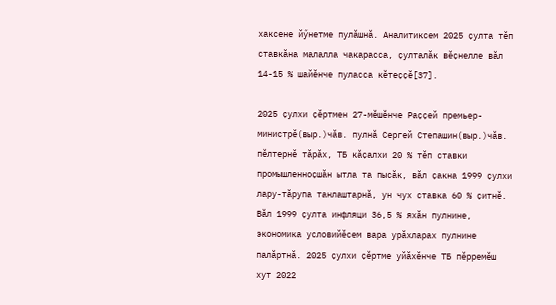хаксене йӳнетме пулӑшнӑ. Аналитиксем 2025 ҫулта тӗп ставкӑна малалла чакарасса, ҫулталӑк вӗҫнелле вӑл 14-15 % шайӗнче пуласса кӗтеҫҫӗ[37].

2025 ҫулхи ҫӗртмен 27-мӗшӗнче Раҫҫей премьер-министрӗ(выр.)чăв. пулнӑ Сергей Степашин(выр.)чăв. пӗлтернӗ тӑрӑх, ТБ кӑҫалхи 20 % тӗп ставки промышленноҫшӑн ытла та пысӑк, вӑл ҫакна 1999 ҫулхи лару-тӑрупа танлаштарнӑ, ун чух ставка 60 % ҫитнӗ. Вӑл 1999 ҫулта инфляци 36,5 % яхӑн пулнине, экономика условийӗсем вара урӑхларах пулнине палӑртнӑ. 2025 ҫулхи ҫӗртме уйӑхӗнче ТБ пӗрремӗш хут 2022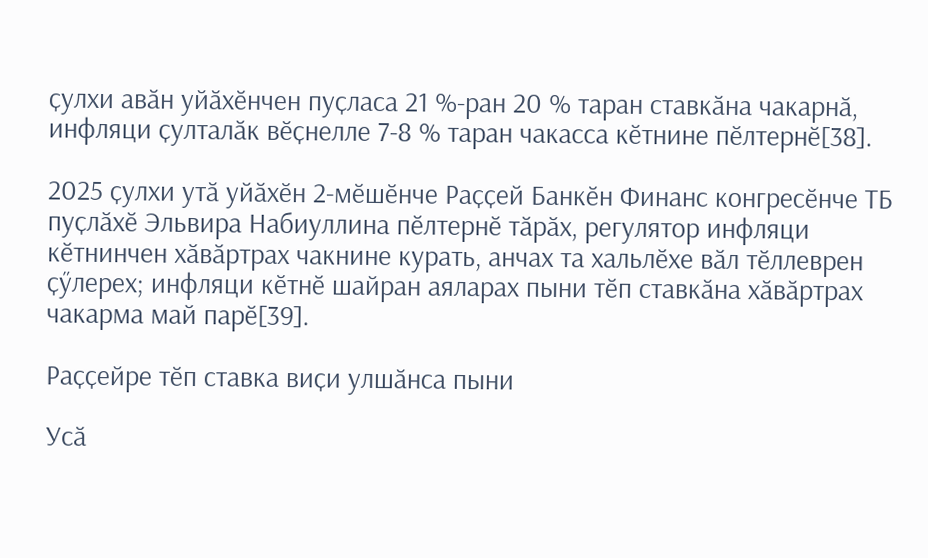ҫулхи авӑн уйӑхӗнчен пуҫласа 21 %-ран 20 % таран ставкӑна чакарнӑ, инфляци ҫулталӑк вӗҫнелле 7-8 % таран чакасса кӗтнине пӗлтернӗ[38].

2025 ҫулхи утӑ уйӑхӗн 2-мӗшӗнче Раҫҫей Банкӗн Финанс конгресӗнче ТБ пуҫлӑхӗ Эльвира Набиуллина пӗлтернӗ тӑрӑх, регулятор инфляци кӗтнинчен хӑвӑртрах чакнине курать, анчах та хальлӗхе вӑл тӗллеврен ҫӳлерех; инфляци кӗтнӗ шайран аяларах пыни тӗп ставкӑна хӑвӑртрах чакарма май парӗ[39].

Раҫҫейре тӗп ставка виҫи улшӑнса пыни

Усӑ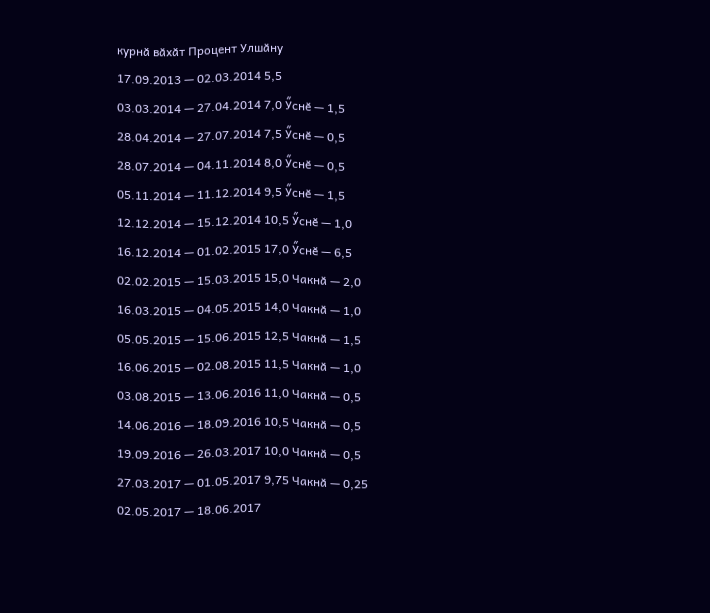курнӑ вӑхӑт Процент Улшӑну
17.09.2013 — 02.03.2014 5,5
03.03.2014 — 27.04.2014 7,0 Ӳснӗ — 1,5
28.04.2014 — 27.07.2014 7,5 Ӳснӗ — 0,5
28.07.2014 — 04.11.2014 8,0 Ӳснӗ — 0,5
05.11.2014 — 11.12.2014 9,5 Ӳснӗ — 1,5
12.12.2014 — 15.12.2014 10,5 Ӳснӗ — 1,0
16.12.2014 — 01.02.2015 17,0 Ӳснӗ — 6,5
02.02.2015 — 15.03.2015 15,0 Чакнӑ — 2,0
16.03.2015 — 04.05.2015 14,0 Чакнӑ — 1,0
05.05.2015 — 15.06.2015 12,5 Чакнӑ — 1,5
16.06.2015 — 02.08.2015 11,5 Чакнӑ — 1,0
03.08.2015 — 13.06.2016 11,0 Чакнӑ — 0,5
14.06.2016 — 18.09.2016 10,5 Чакнӑ — 0,5
19.09.2016 — 26.03.2017 10,0 Чакнӑ — 0,5
27.03.2017 — 01.05.2017 9,75 Чакнӑ — 0,25
02.05.2017 — 18.06.2017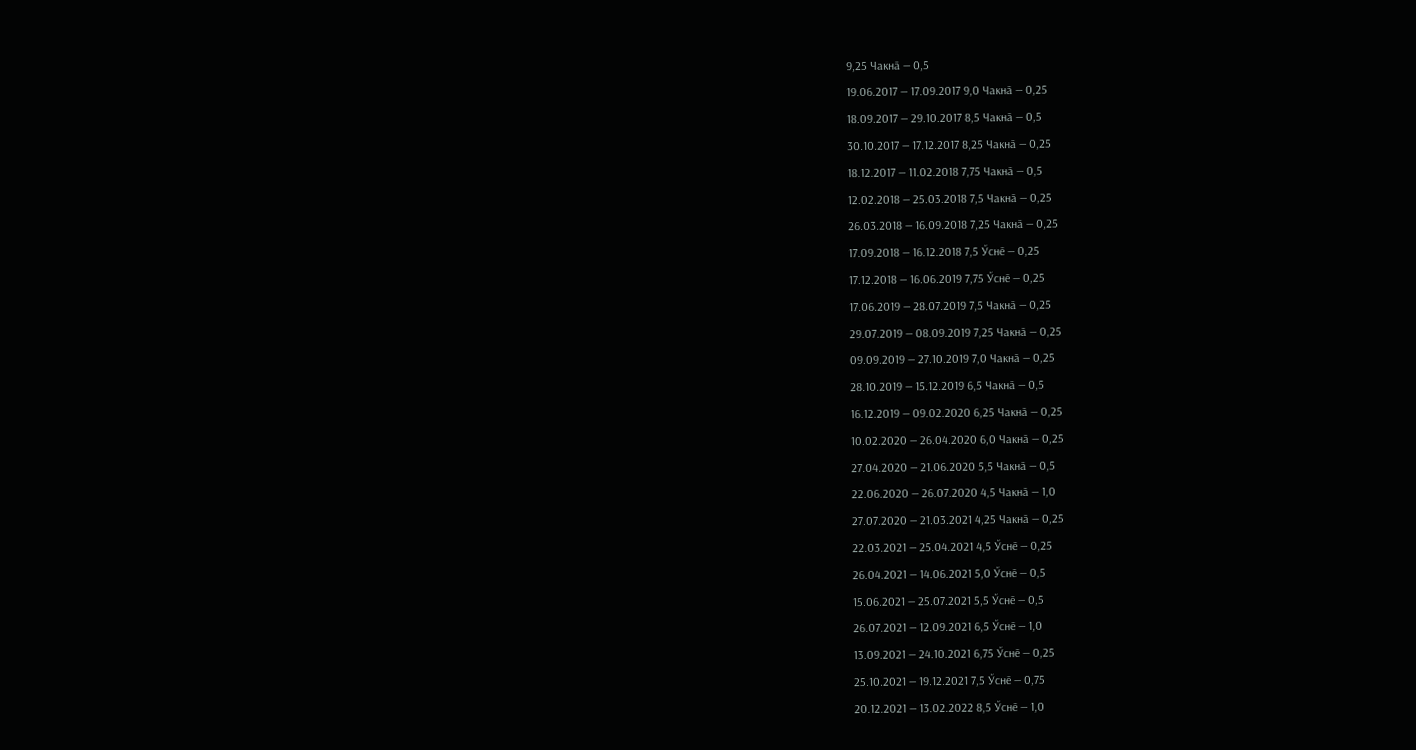9,25 Чакнӑ — 0,5
19.06.2017 — 17.09.2017 9,0 Чакнӑ — 0,25
18.09.2017 — 29.10.2017 8,5 Чакнӑ — 0,5
30.10.2017 — 17.12.2017 8,25 Чакнӑ — 0,25
18.12.2017 — 11.02.2018 7,75 Чакнӑ — 0,5
12.02.2018 — 25.03.2018 7,5 Чакнӑ — 0,25
26.03.2018 — 16.09.2018 7,25 Чакнӑ — 0,25
17.09.2018 — 16.12.2018 7,5 Ӳснӗ — 0,25
17.12.2018 — 16.06.2019 7,75 Ӳснӗ — 0,25
17.06.2019 — 28.07.2019 7,5 Чакнӑ — 0,25
29.07.2019 — 08.09.2019 7,25 Чакнӑ — 0,25
09.09.2019 — 27.10.2019 7,0 Чакнӑ — 0,25
28.10.2019 — 15.12.2019 6,5 Чакнӑ — 0,5
16.12.2019 — 09.02.2020 6,25 Чакнӑ — 0,25
10.02.2020 — 26.04.2020 6,0 Чакнӑ — 0,25
27.04.2020 — 21.06.2020 5,5 Чакнӑ — 0,5
22.06.2020 — 26.07.2020 4,5 Чакнӑ — 1,0
27.07.2020 — 21.03.2021 4,25 Чакнӑ — 0,25
22.03.2021 — 25.04.2021 4,5 Ӳснӗ — 0,25
26.04.2021 — 14.06.2021 5,0 Ӳснӗ — 0,5
15.06.2021 — 25.07.2021 5,5 Ӳснӗ — 0,5
26.07.2021 — 12.09.2021 6,5 Ӳснӗ — 1,0
13.09.2021 — 24.10.2021 6,75 Ӳснӗ — 0,25
25.10.2021 — 19.12.2021 7,5 Ӳснӗ — 0,75
20.12.2021 — 13.02.2022 8,5 Ӳснӗ — 1,0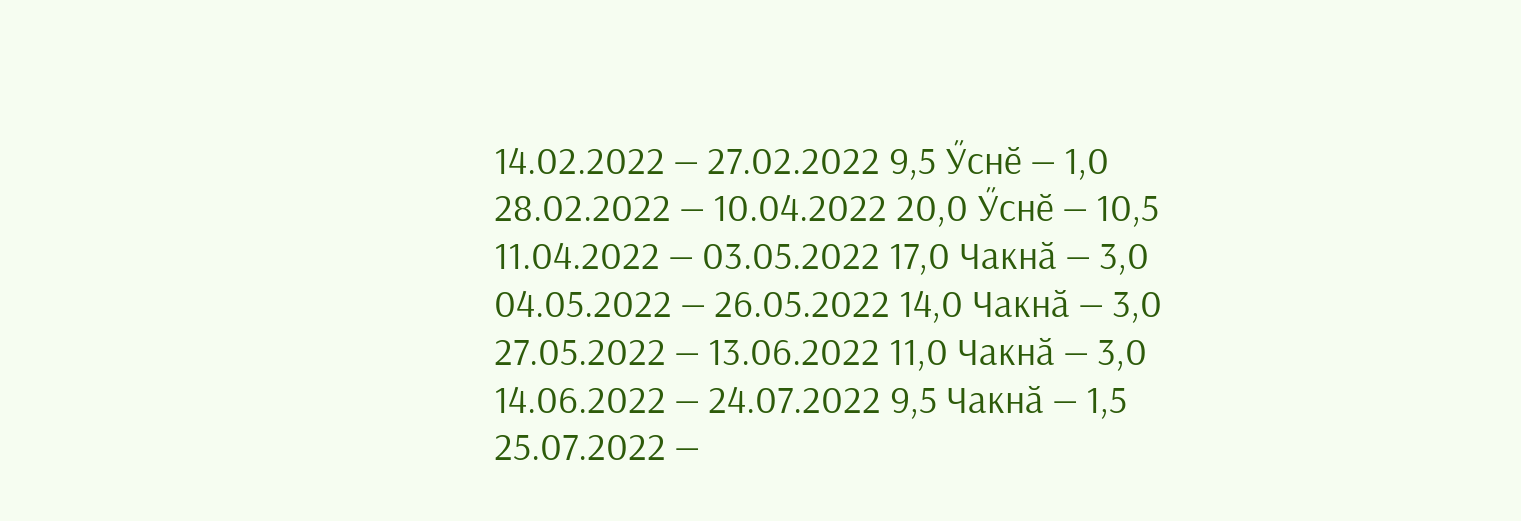14.02.2022 — 27.02.2022 9,5 Ӳснӗ — 1,0
28.02.2022 — 10.04.2022 20,0 Ӳснӗ — 10,5
11.04.2022 — 03.05.2022 17,0 Чакнӑ — 3,0
04.05.2022 — 26.05.2022 14,0 Чакнӑ — 3,0
27.05.2022 — 13.06.2022 11,0 Чакнӑ — 3,0
14.06.2022 — 24.07.2022 9,5 Чакнӑ — 1,5
25.07.2022 —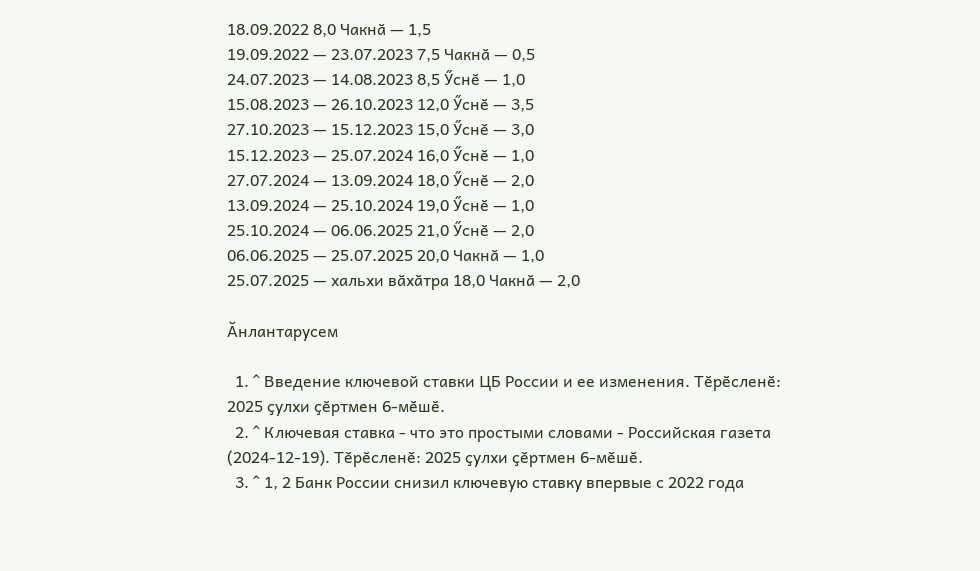18.09.2022 8,0 Чакнӑ — 1,5
19.09.2022 — 23.07.2023 7,5 Чакнӑ — 0,5
24.07.2023 — 14.08.2023 8,5 Ӳснӗ — 1,0
15.08.2023 — 26.10.2023 12,0 Ӳснӗ — 3,5
27.10.2023 — 15.12.2023 15,0 Ӳснӗ — 3,0
15.12.2023 — 25.07.2024 16,0 Ӳснӗ — 1,0
27.07.2024 — 13.09.2024 18,0 Ӳснӗ — 2,0
13.09.2024 — 25.10.2024 19,0 Ӳснӗ — 1,0
25.10.2024 — 06.06.2025 21,0 Ӳснӗ — 2,0
06.06.2025 — 25.07.2025 20,0 Чакнӑ — 1,0
25.07.2025 — хальхи вӑхӑтра 18,0 Чакнӑ — 2,0

Ӑнлантарусем

  1. ^ Введение ключевой ставки ЦБ России и ее изменения. Тӗрӗсленӗ: 2025 ҫулхи ҫӗртмен 6-мӗшӗ.
  2. ^ Ключевая ставка - что это простыми словами - Российская газета (2024-12-19). Тӗрӗсленӗ: 2025 ҫулхи ҫӗртмен 6-мӗшӗ.
  3. ^ 1, 2 Банк России снизил ключевую ставку впервые с 2022 года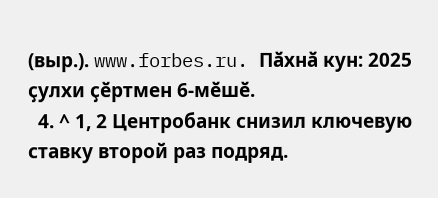(выр.). www.forbes.ru. Пӑхнӑ кун: 2025 ҫулхи ҫӗртмен 6-мӗшӗ.
  4. ^ 1, 2 Центробанк снизил ключевую ставку второй раз подряд.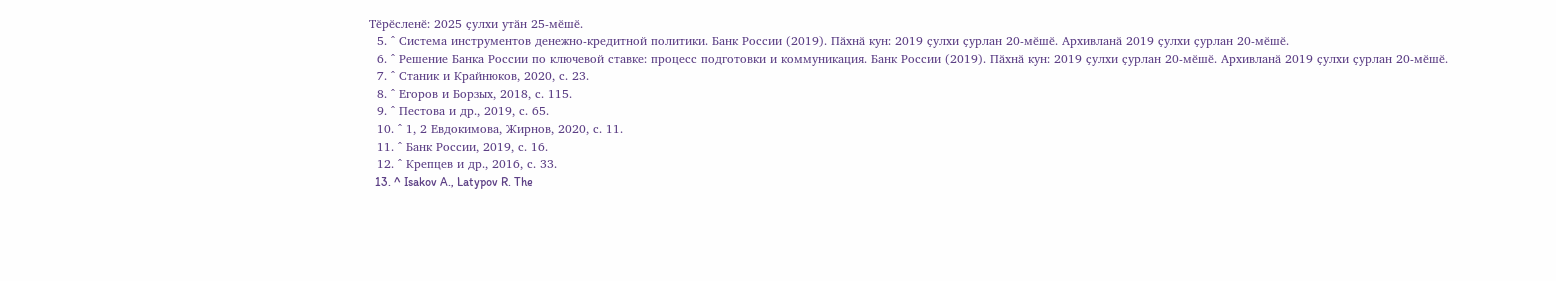Тӗрӗсленӗ: 2025 ҫулхи утӑн 25-мӗшӗ.
  5. ^ Система инструментов денежно-кредитной политики. Банк России (2019). Пӑхнӑ кун: 2019 ҫулхи ҫурлан 20-мӗшӗ. Архивланӑ 2019 ҫулхи ҫурлан 20-мӗшӗ.
  6. ^ Решение Банка России по ключевой ставке: процесс подготовки и коммуникация. Банк России (2019). Пӑхнӑ кун: 2019 ҫулхи ҫурлан 20-мӗшӗ. Архивланӑ 2019 ҫулхи ҫурлан 20-мӗшӗ.
  7. ^ Станик и Крайнюков, 2020, с. 23.
  8. ^ Егоров и Борзых, 2018, с. 115.
  9. ^ Пестова и др., 2019, с. 65.
  10. ^ 1, 2 Евдокимова, Жирнов, 2020, с. 11.
  11. ^ Банк России, 2019, с. 16.
  12. ^ Крепцев и др., 2016, с. 33.
  13. ^ Isakov A., Latypov R. The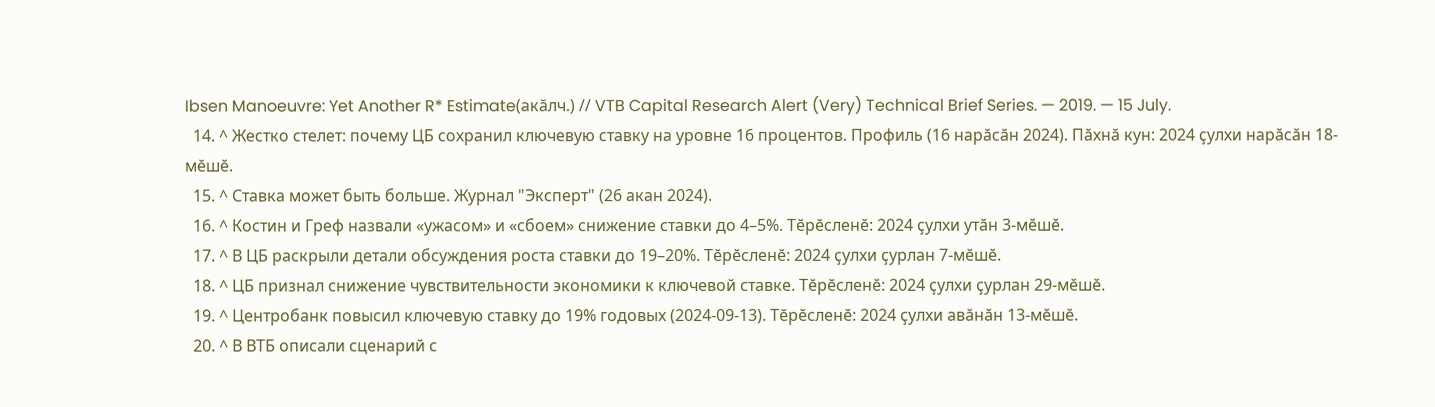Ibsen Manoeuvre: Yet Another R* Estimate(акăлч.) // VTB Capital Research Alert (Very) Technical Brief Series. — 2019. — 15 July.
  14. ^ Жестко стелет: почему ЦБ сохранил ключевую ставку на уровне 16 процентов. Профиль (16 нарӑсӑн 2024). Пӑхнӑ кун: 2024 ҫулхи нарӑсӑн 18-мӗшӗ.
  15. ^ Ставка может быть больше. Журнал "Эксперт" (26 акан 2024).
  16. ^ Костин и Греф назвали «ужасом» и «сбоем» снижение ставки до 4–5%. Тӗрӗсленӗ: 2024 ҫулхи утӑн 3-мӗшӗ.
  17. ^ В ЦБ раскрыли детали обсуждения роста ставки до 19–20%. Тӗрӗсленӗ: 2024 ҫулхи ҫурлан 7-мӗшӗ.
  18. ^ ЦБ признал снижение чувствительности экономики к ключевой ставке. Тӗрӗсленӗ: 2024 ҫулхи ҫурлан 29-мӗшӗ.
  19. ^ Центробанк повысил ключевую ставку до 19% годовых (2024-09-13). Тӗрӗсленӗ: 2024 ҫулхи авӑнӑн 13-мӗшӗ.
  20. ^ В ВТБ описали сценарий с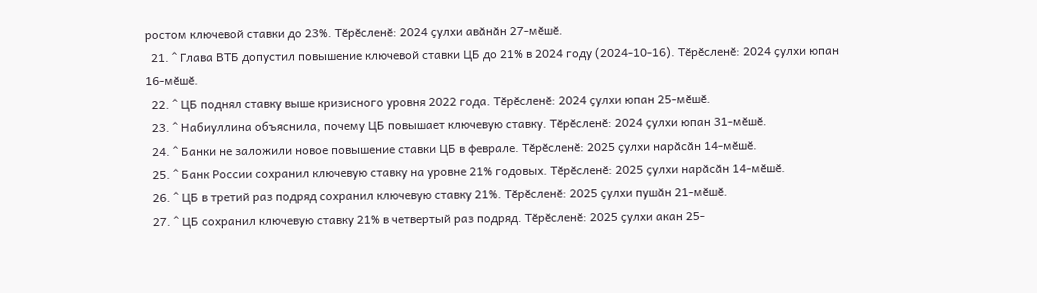ростом ключевой ставки до 23%. Тӗрӗсленӗ: 2024 ҫулхи авӑнӑн 27-мӗшӗ.
  21. ^ Глава ВТБ допустил повышение ключевой ставки ЦБ до 21% в 2024 году (2024-10-16). Тӗрӗсленӗ: 2024 ҫулхи юпан 16-мӗшӗ.
  22. ^ ЦБ поднял ставку выше кризисного уровня 2022 года. Тӗрӗсленӗ: 2024 ҫулхи юпан 25-мӗшӗ.
  23. ^ Набиуллина объяснила, почему ЦБ повышает ключевую ставку. Тӗрӗсленӗ: 2024 ҫулхи юпан 31-мӗшӗ.
  24. ^ Банки не заложили новое повышение ставки ЦБ в феврале. Тӗрӗсленӗ: 2025 ҫулхи нарӑсӑн 14-мӗшӗ.
  25. ^ Банк России сохранил ключевую ставку на уровне 21% годовых. Тӗрӗсленӗ: 2025 ҫулхи нарӑсӑн 14-мӗшӗ.
  26. ^ ЦБ в третий раз подряд сохранил ключевую ставку 21%. Тӗрӗсленӗ: 2025 ҫулхи пушӑн 21-мӗшӗ.
  27. ^ ЦБ сохранил ключевую ставку 21% в четвертый раз подряд. Тӗрӗсленӗ: 2025 ҫулхи акан 25-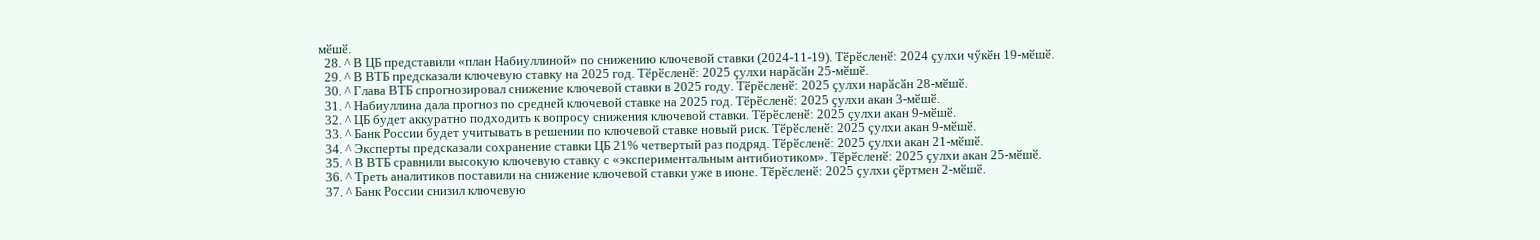мӗшӗ.
  28. ^ В ЦБ представили «план Набиуллиной» по снижению ключевой ставки (2024-11-19). Тӗрӗсленӗ: 2024 ҫулхи чӳкӗн 19-мӗшӗ.
  29. ^ В ВТБ предсказали ключевую ставку на 2025 год. Тӗрӗсленӗ: 2025 ҫулхи нарӑсӑн 25-мӗшӗ.
  30. ^ Глава ВТБ спрогнозировал снижение ключевой ставки в 2025 году. Тӗрӗсленӗ: 2025 ҫулхи нарӑсӑн 28-мӗшӗ.
  31. ^ Набиуллина дала прогноз по средней ключевой ставке на 2025 год. Тӗрӗсленӗ: 2025 ҫулхи акан 3-мӗшӗ.
  32. ^ ЦБ будет аккуратно подходить к вопросу снижения ключевой ставки. Тӗрӗсленӗ: 2025 ҫулхи акан 9-мӗшӗ.
  33. ^ Банк России будет учитывать в решении по ключевой ставке новый риск. Тӗрӗсленӗ: 2025 ҫулхи акан 9-мӗшӗ.
  34. ^ Эксперты предсказали сохранение ставки ЦБ 21% четвертый раз подряд. Тӗрӗсленӗ: 2025 ҫулхи акан 21-мӗшӗ.
  35. ^ В ВТБ сравнили высокую ключевую ставку с «экспериментальным антибиотиком». Тӗрӗсленӗ: 2025 ҫулхи акан 25-мӗшӗ.
  36. ^ Треть аналитиков поставили на снижение ключевой ставки уже в июне. Тӗрӗсленӗ: 2025 ҫулхи ҫӗртмен 2-мӗшӗ.
  37. ^ Банк России снизил ключевую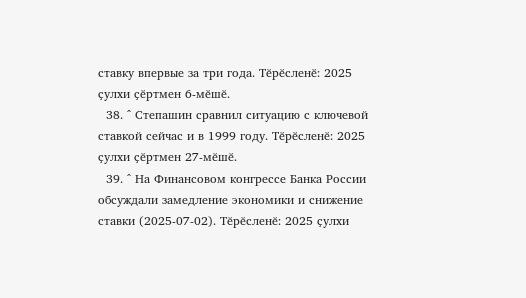ставку впервые за три года. Тӗрӗсленӗ: 2025 ҫулхи ҫӗртмен 6-мӗшӗ.
  38. ^ Степашин сравнил ситуацию с ключевой ставкой сейчас и в 1999 году. Тӗрӗсленӗ: 2025 ҫулхи ҫӗртмен 27-мӗшӗ.
  39. ^ На Финансовом конгрессе Банка России обсуждали замедление экономики и снижение ставки (2025-07-02). Тӗрӗсленӗ: 2025 ҫулхи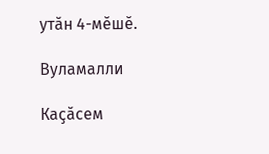утӑн 4-мӗшӗ.

Вуламалли

Каҫӑсем